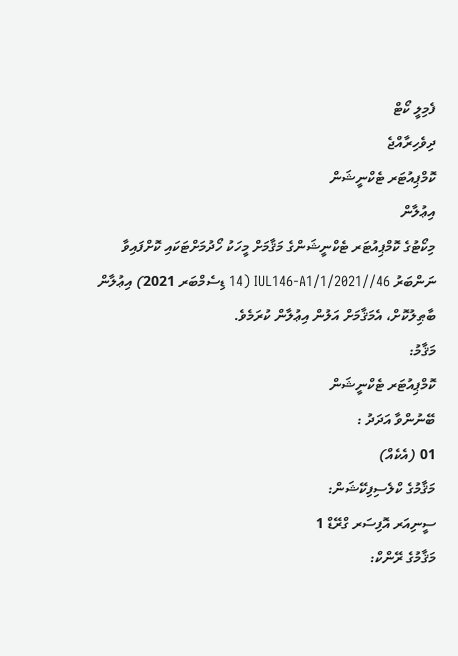ފެމިލީ ކޯޓް
ދިވެހިރާއްޖެ
ކޮމްޕިއުޓަރ ޓެކްނީޝަން
އިޢުލާން
މިކޯޓުގެ ކޮމްޕިއުޓަރ ޓެކްނީޝަންގެ މަޤާމަށް މީހަކު ހޯދުމަށްޓަކައި ކޮށްފައިވާ ނަންބަރު IUL146-A1/1/2021//46 (14 ޑިސެމްބަރ 2021) އިޢުލާން ބާޠިލުކޮށް، އެމަޤާމަށް އަލުން އިޢުލާން ކުރަމެވެ.
މަޤާމު:
ކޮމްޕިއުޓަރ ޓެކްނީޝަން
ބޭނުންވާ އަދަދު :
01 (އެކެއް)
މަޤާމުގެ ކްލެސިފިކޭޝަން:
ސީނިއަރ އޮފިސަރ ގްރޭޑް 1
މަޤާމުގެ ރޭންކް: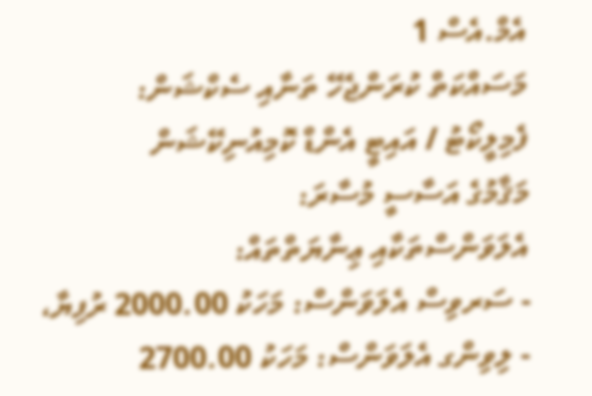އެމް.އެސް 1
މަސައްކަތް ކުރަންޖެހޭ ތަނާއި ސެކްޝަން:
ފެމިލީކޯޓު / އައިޓީ އެންޑް ކޮމިއުނިކޭޝަން
މަޤާމުގެ އަސާސީ މުސާރަ:
އެލަވަންސްތަކާއި ޢިނާޔަތްތައް:
- ސަރވިސް އެލަވަންސް: މަހަކު 2000.00 ރުފިޔާ،
- ލިވިންގ އެލަވަންސް: މަހަކު 2700.00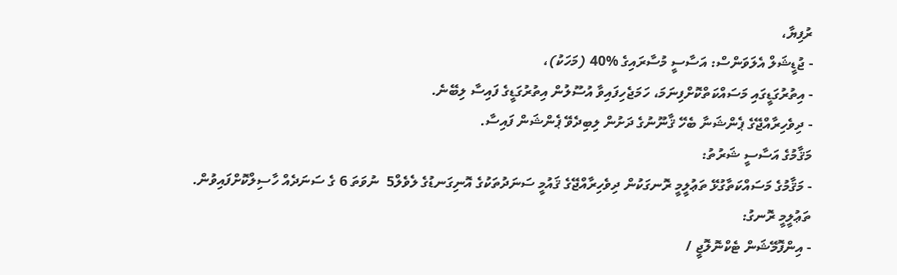ރުފިޔާ،
- ޖުޑީޝަލް އެލަވަންސް: އަސާސީ މުސާރައިގެ %40 (މަހަކު)،
- އިތުރުގަޑީގައި މަސައްކަތްކޮށްފިނަމަ، ހަމަޖެހިފައިވާ އުސޫލުން އިތުރުގަޑީގެ ފައިސާ ލިބޭނެ.
- ދިވެހިރާއްޖޭގެ ޕެންޝަނާ ބެހޭ ޤާނޫނުގެ ދަށުން ލިބިދެވޭ ޕެންޝަން ފައިސާ.
މަޤާމުގެ އަސާސީ ޝަރުތު:
- މަޤާމުގެ މަސައްކަތާގުޅޭ ތަޢުލީމީ ރޮނގަކުން ދިވެހިރާއްޖޭގެ ޤައުމީ ސަނަދުތަކުގެ އޮނިގަނޑުގެ ލެވެލް5  ނުވަތަ 6 ގެ ސަނަދެއް ހާސިލްކޮށްފައިވުން.
ތަޢުލީމީ ރޮނގު:
- އިންފޮމޭޝަން ޓެކްނޮލޮޖީ /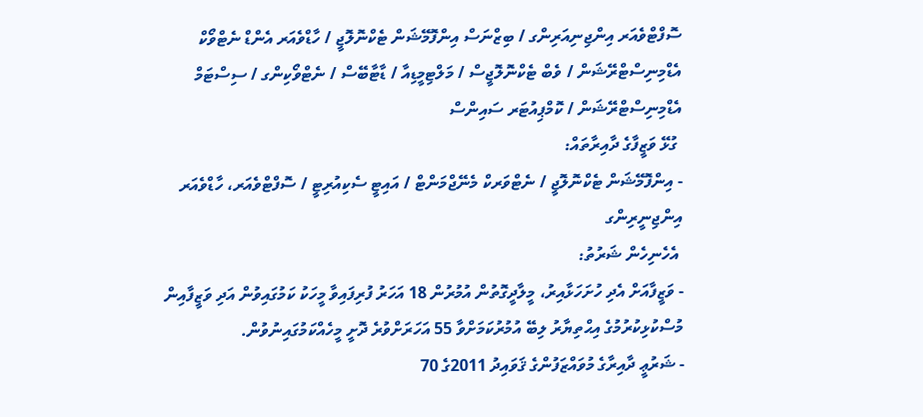ސޮފްޓްވެއަރ އިންޖިނިއަރިންގ / ބިޒްނަސް އިންފޮމޭޝަން ޓެކްނޮލޮޖީ / ހާޑްވެއަރ އެންޑް ނެޓްވޯކް އެޑްމިނިސްޓްރޭޝަން / ވެބް ޓެކްނޮލޮޖީސް / މަލްޓިމީޑިއާ / ޑާޓާބޭސް / ނެޓްވޯކިންގ / ސިސްޓަމް އެޑްމިނިސްޓްރޭޝަން / ކޮމްޕިއުޓަރ ސައިންސް
 ގުޅޭ ވަޒީފާގެ ދާއިރާތައް:
- އިންފޮމޭޝަން ޓެކްނޮލޮޖީ / ނެޓްވަރކް މެނޭޖްމަންޓް / އައިޓީ ސެކިއުރިޓީ / ސޮފްޓްވެއަރ، ހާޑްވެއަރ އިންޖިނީރިންގ
 އެހެނިހެން ޝަރުތު:
- ވަޒީފާއަށް އެދި ހުށަހަޅާއިރު، މީލާދީގޮތުން އުމުރުން 18 އަހަރު ފުރިފައިވާ މީހަކު ކަމުގައިވުން އަދި ވަޒީފާއިން މުސްކުޅިކުރުމުގެ އިޙްތިޔާރު ލިބޭ އުމުރުކަމަށްވާ 55 އަހަރަށްވުރެ ދޮށީ މީހެއްކަމުގައިނުވުން.
- ޝަރުޢީ ދާއިރާގެ މުވައްޒަފުންގެ ޤަވައިދު 2011ގެ 70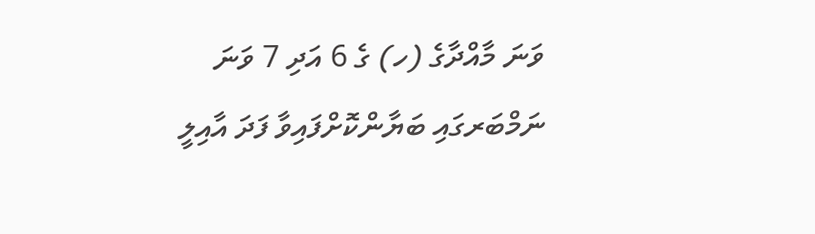ވަނަ މާއްދާގެ (ހ) ގެ 6 އަދި 7 ވަނަ ނަމްބަރގައި ބަޔާންކޮށްފައިވާ ފަދަ އާއިލީ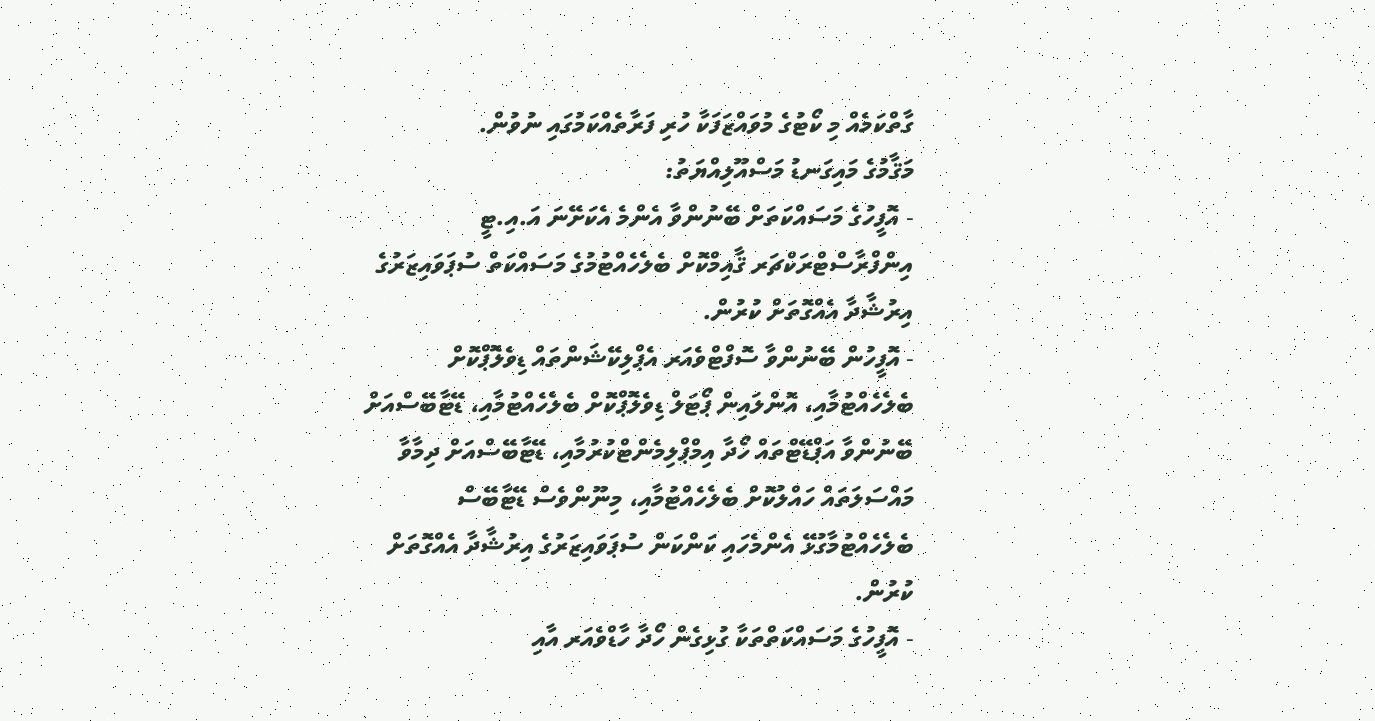ގާތްކަމެއް މި ކޯޓުގެ މުވައްޒަފަކާ ހުރި ފަރާތެއްކަމުގައި ނުވުން.
މަޤާމުގެ މައިގަނޑު މަސްއޫލިއްޔަތު:
- އޮފީހުގެ މަސައްކަތަށް ބޭނުންވާ އެންމެ އެކަށޭނަ އަ.އި.ޓީ އިންފްރާސްޓްރަކްޗަރ ޤާއިމްކޮށް ބެލެހެއްޓުމުގެ މަސައްކަތް ސުޕަވައިޒަރުގެ އިރުޝާދާ އެއްގޮތަށް ކުރުން.
- އޮފީހުން ބޭނުންވާ ސޮފްޓްވެއަރ އެޕްލިކޭޝަންތައް ޑިވެލޮޕްކޮށް ބެލެހެއްޓުމާއި، އޮންލައިން ޕޯޓަލް ޑިވެލޮޕްކޮށް ބެލެހެއްޓުމާއި، ޑޭޓާބޭސްއަށް ބޭނުންވާ އަޕްޑޭޓްތައް ހޯދާ އިމްޕްލިމެންޓްކުރުމާއި، ޑޭޓާބޭސްއަށް ދިމާވާ މައްސަލަތައް ހައްލުކޮށް ބެލެހެއްޓުމާއި، މިނޫންވެސް ޑޭޓާބޭސް ބެލެހެއްޓުމާގުޅޭ އެންމެހައި ކަންކަން ސުޕަވައިޒަރުގެ އިރުޝާދާ އެއްގޮތަށް ކުރުން.
- އޮފީހުގެ މަސައްކަތްތަކާ ގުޅިގެން ހޯދާ ހާޑްވެއަރ އާއި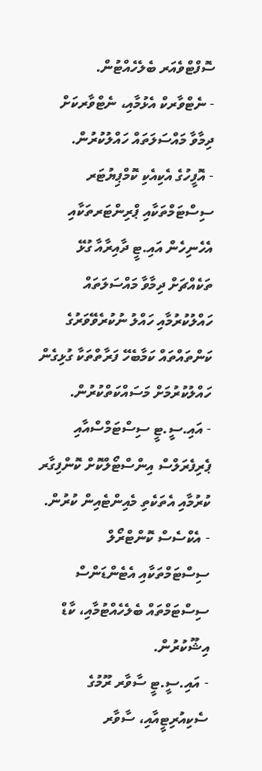ސޮފްޓްވެއަރ ބެލެހެއްޓުން.
- ނެޓްވާރކް އެޅުމާއި، ނެޓްވާރކަށް ދިމާވާ މައްސަލަތައް ހައްލުކުރުން.
- އޮފީހުގެ އެކިއެކި ކޮމްޕިޔުޓަރ ސިސްޓަމްތަކާއި ޕްރިންޓަރތަކާއި އެހެނިހެން އައި.ޓީ ދާއިރާއާ ގުޅޭ ތަކެއްޗަށް ދިމާވާ މައްސަލަތައް ހައްލުކުރުމާއި ހައްލު ނުކުރެވޭވަރުގެ ކަންތައްތައް ކަމާބެހޭ ފަރާތްތަކާ ގުޅިގެން ހައްލުކުރުމަށް މަސައްކަތްކުރުން.
- އައި.ސީ.ޓީ ސިސްޓަމްސްއާއި ޕެރިފެރަލްސް އިންސްޓޯލްކޮށް ކޮންފިގާރ ކުރުމާއި އެތަކެތި މެއިންޓެއިން ކުރުން.
- އެކްސެސް ކޮންޓްރޯލް ސިސްޓަމްތަކާއި އެޓެންޑަންސް ސިސްޓަމްތައް ބެލެހެއްޓުމާއި، ކާޑް އިޝޫކުރުން.
- އައި.ސީ.ޓީ ސާވާރ ރޫމުގެ ސެކިއުރިޓީއާއި، ސާވާރ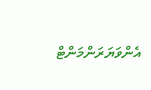އެންވަޔަރަންމަންޓް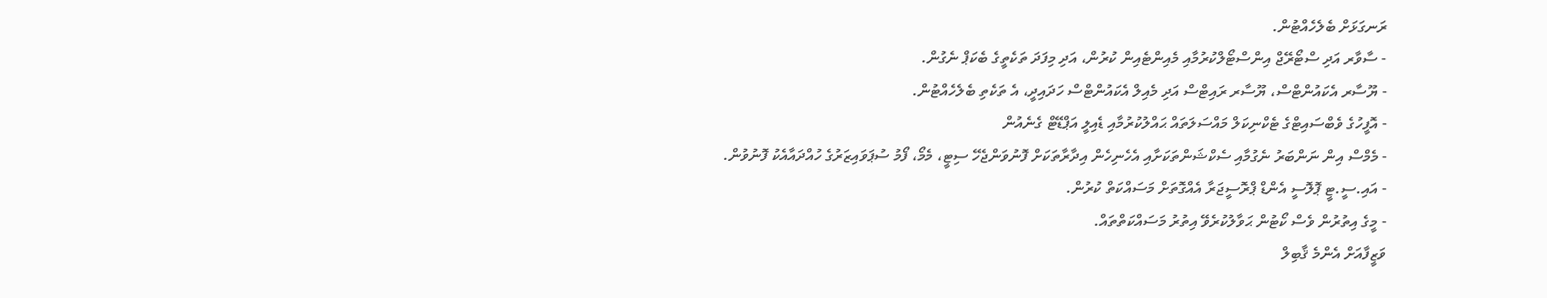ރަނގަޅަށް ބެލެހެއްޓުން.
- ސާވާރ އަދި ސްޓޯރޭޖް އިންސްޓޯލްކުރުމާއި މެއިންޓެއިން ކުރުން، އަދި މިފަދަ ތަކެތީގެ ބެކަޕް ނެގުން.
- ޔޫސާރ އެކައުންޓްސް، ޔޫސާރ ރައިޓްސް އަދި މެއިލް އެކައުންޓްސް ހަދައިދީ، އެ ތަކެތި ބެލެހެއްޓުން.
- އޮފީހުގެ ވެބްސައިޓްގެ ޓެކްނިކަލް މައްސަލަތައް ޙައްލުކުރުމާއި ޑެއިލީ އަޕްޑޭޓް ގެނެއުން
- މެމްސް އިން ނަންބަރު ނެގުމާއި ސެކްޝަންތަކަށާއި އެހެނިހެން އިދާރާތަކަށް ފޮނުވަންޖެހޭ ސިޓީ، މެމޯ، ފޯމު ސުޕަވައިޒަރުގެ ހުއްދައާއެކު ފޮނުވުން.
- އައި.ސީ.ޓީ ޕޮލޮސީ އެންޑް ޕްރޮސީޖަރާ އެއްގޮތަށް މަސައްކަތް ކުރުން.
- މީގެ އިތުރުން ވެސް ކޯޓުން ޙަވާލުކުރެވޭ އިތުރު މަސައްކަތްތައް.
ވަޒީފާއަށް އެންމެ ޤާބިލް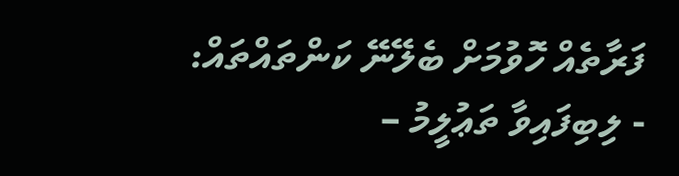ފަރާތެއް ހޮވުމަށް ބެލޭނޭ ކަންތައްތައް:
- ލިބިފައިވާ ތަޢުލީމު –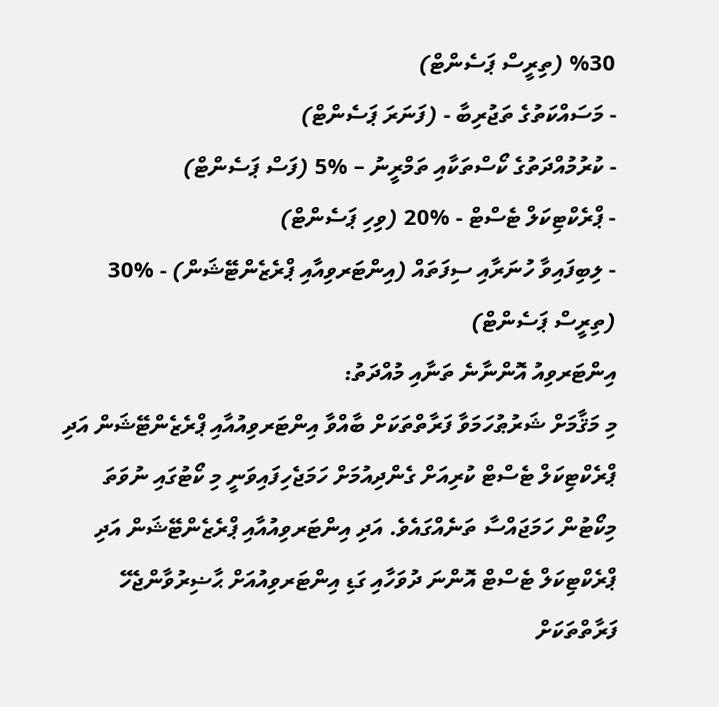%30 (ތިރީސް ޕަސެންޓް)
- މަސައްކަތުގެ ތަޖުރިބާ - (ފަނަރަ ޕަސެންޓް)
- ކުރުމުއްދަތުގެ ކޯސްތަކާއި ތަމްރީނު – %5 (ފަސް ޕަސެންޓް)
- ޕްރެކްޓިކަލް ޓެސްޓް - %20 (ވިހި ޕަސެންޓް)
- ލިބިފައިވާ ހުނަރާއި ސިފަތައް (އިންޓަރވިއާއި ޕްރެޒެންޓޭޝަން) - %30 (ތިރީސް ޕަސެންޓް)
އިންޓަރވިއު އޮންނާނެ ތަނާއި މުއްދަތު:
މި މަޤާމަށް ޝަރުޠުހަމަވާ ފަރާތްތަކަށް ބާއްވާ އިންޓަރވިއުއާއި ޕްރެޒެންޓޭޝަން އަދި ޕްރެކްޓިކަލް ޓެސްޓް ކުރިއަށް ގެންދިއުމަށް ހަމަޖެހިފައިވަނީ މި ކޯޓުގައި ނުވަތަ މިކޯޓުން ހަމަޖައްސާ ތަނެއްގައެވެ. އަދި އިންޓަރވިއުއާއި ޕްރެޒެންޓޭޝަން އަދި ޕްރެކްޓިކަލް ޓެސްޓް އޮންނަ ދުވަހާއި ގަޑި އިންޓަރވިއުއަށް ޙާޟިރުވާންޖެހޭ ފަރާތްތަކަށް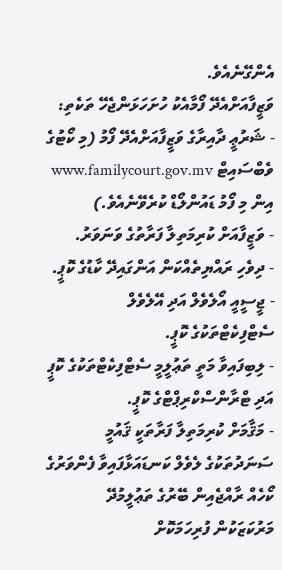އެންގޭނެއެވެ.
ވަޒީފާއަށްއެދޭ ފޯމާއެކު ހުށަހަޅަންޖެހޭ ތަކެތި:
- ޝަރުޢީ ދާއިރާގެ ވަޒީފާއަށްއެދޭ ފޯމު (މި ކޯޓުގެ ވެބްސައިޓް www.familycourt.gov.mv އިން މި ފޯމު ޑައުންލޯޑް ކުރެވޭނެއެވެ.)
- ވަޒީފާއަށް ކުރިމަތިލާ ފަރާތުގެ ވަނަވަރު.
- ދިވެހި ރައްޔިތެއްކަން އަންގައިދޭ ކާޑުގެ ކޮޕީ.
- ޖީސީއީ އޯލެވެލް އަދި އޭލެވެލް ސެޓްފިކެޓްތަކުގެ ކޮޕީ.
- ލިބިފައިވާ މަތީ ތަޢުލީމީ ސެޓްފިކެޓްތަކުގެ ކޮޕީ އަދި ޓްރާންސްކްރިޕްޓްގެ ކޮޕީ.
- މަޤާމަށް ކުރިމަތިލާ ފަރާތަކީ ޤައުމީ ސަނަދުތަކުގެ ލެވެލް ކަނޑައަޅާފައިވާ ފެންވަރުގެ ކޯހެއް ރާއްޖެއިން ބޭރުގެ ތަޢުލީމުދޭ މަރުކަޒަކުން ފުރިހަމަކޮށް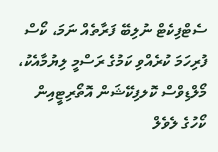ސެޓްފިކެޓް ނުލިބޭ ފަރާތެއް ނަމަ، ކޯސް ފުރިހަމަ ކުރެއްވި ކަމުގެ ރަސްމީ ލިޔުމާއެކު، މޯލްޑިވްސް ކޮލފިކޭޝަން އޮތޯރިޓީއިން  ކޯހުގެ ލެވެލް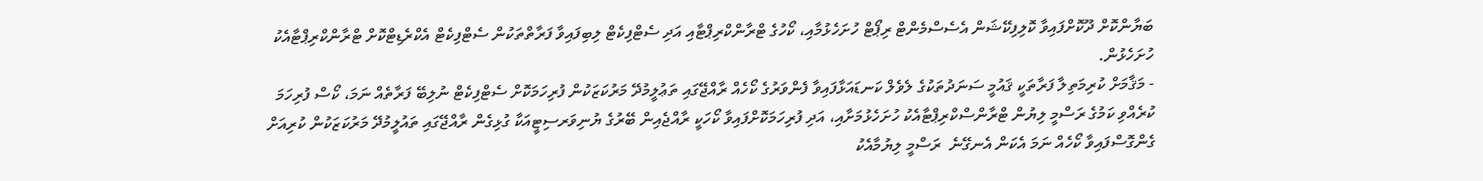ބަޔާންކޮށް ދޫކޮށްފައިވާ ކޮލިފިކޭޝަން އެސެސްމެންޓް ރިޕޯޓް ހުށަހެޅުމާއި، ކޯހުގެ ޓްރާންކްރިޕްޓާއި އަދި ސެޓްފިކެޓް ލިބިފައިވާ ފަރާތްތަކުން ސެޓްފިކެޓް އެކްރެޑިޓްކޮށް ޓްރާންކްރިޕްޓާއެކު ހުށަހެޅުން.
- މަޤާމަށް ކުރިމަތިލާ ފަރާތަކީ ޤައުމީ ސަނަދުތަކުގެ ލެވެލް ކަނޑައަޅާފައިވާ ފެންވަރުގެ ކޯހެއް ރާއްޖޭގައި ތަޢުލީމުދޭ މަރުކަޒަކުން ފުރިހަމަކޮށް ސެޓްފިކެޓް ނުލިބޭ ފަރާތެއް ނަމަ، ކޯސް ފުރިހަމަ ކުރެއްވި ކަމުގެ ރަސްމީ ލިޔުން ޓްރާންސްކްރިޕްޓާއެކު ހުށަހެޅުމަށާއި، އަދި ފުރިހަމަކޮށްފައިވާ ކޯހަކީ ރާއްޖެއިން ބޭރުގެ ޔުނިވަރސިޓީއަކާ ގުޅިގެން ރާއްޖޭގައި ތައުލީމުދޭ މަރުކަޒަކުން ކުރިއަށް ގެންގޮސްފައިވާ ކޯހެއް ނަމަ އެކަން އެނގޭނެ  ރަސްމީ ލިޔުމާއެކު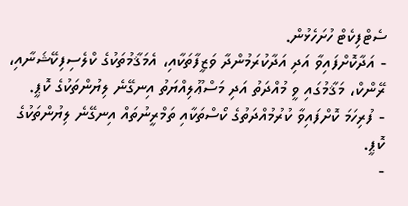ސެޓްފިކެޓް ހުށަހެޅުން.
- އަދާކޮށްފައިވާ އަދި އަދާކުރަމުންދާ ވަޒީފާތަކާއި، އެމަޤާމުތަކުގެ ކްލެސިފިކޭޝަނާއި، ރޭންކް، މަޤާމުގައި ވީ މުއްދަތު އަދި މަސްޢޫލިއްޔަތު އިނގޭނެ ލިޔުންތަކުގެ ކޮޕީ.
- ފުރިހަމަ ކޮށްފައިވާ ކުރުމުއްދަތުގެ ކޯސްތަކާއި ތަމްރީނުތައް އިނގޭނެ ލިޔުންތަކުގެ ކޮޕީ.
-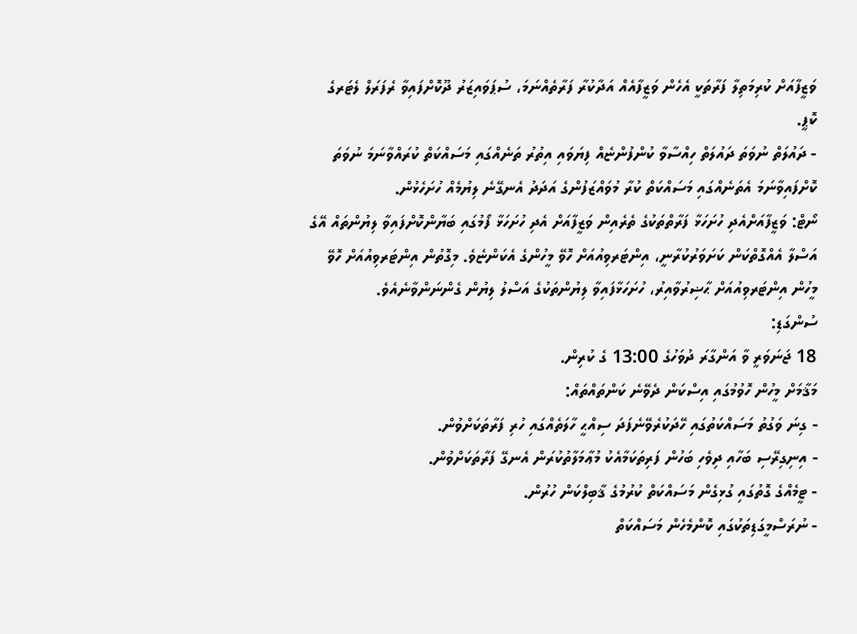ވަޒީފާއަށް ކުރިމަތިލާ ފަރާތަކީ އެހެން ވަޒީފާއެއް އަދާކުރާ ފަރާތެއްނަމަ، ސުޕަވައިޒަރު ދޫކޮށްފައިވާ ރެފަރަލް ލެޓަރގެ ކޮޕީ.
- ދައުލަތް ނުވަތަ ދައުލަތް ހިއްސާވާ ކުންފުންޏެއް ފިޔަވައި އިތުރު ތަނެއްގައި މަސައްކަތް ކުރައްވާނަމަ ނުވަތަ ކޮށްފައިވާނަމަ އެތަނެއްގައި މަސައްކަތް ކުރާ މުވައްޒަފުންގެ އަދަދު އެނގޭނެ ލިޔުމެއް ހުށަހެޅުން.
ނޯޓް: ވަޒީފާއަށްއެދި ހުށަހަޅާ ފަރާތްތަކުގެ ތެރެއިން ވަޒީފާއަށް އެދި ހުށަހަޅާ ފޯމުގައި ބަޔާންކޮށްފައިވާ ލިޔުންތައް އޭގެ އަސްލާ އެއްގޮތްކަން ކަށަވަރުކުރާނީ، އިންޓަރވިއުއަށް ހޮވޭ މީހުންގެ އެކަންޏެވެ. މިގޮތުން އިންޓަރވިއުއަށް ހޮވޭ މީހުން އިންޓަރވިއުއަށް ޙާޟިރުވާއިރު، ހުށަހަޅާފައިވާ ލިޔުންތަކުގެ އަސްލު ލިޔުން ގެންނަންވާނެއެވެ.
ސުންގަޑި:
18 ޖަނަވަރީ ވާ އަންގާރަ ދުވަހުގެ 13:00 ގެ ކުރިން.
މަޤާމަށް މީހުން ހޮވުމުގައި އިސްކަން ދެވޭނެ ކަންތައްތައް:
- ގިނަ ވަގުތު މަސައްކަތުގައި ހޭދަކުރެވޭނެފަދަ ސިއްޙީ ހާލަތެއްގައި ހުރި ފަރާތަކަށްވުން.
- އިނިގިރޭސި ބަހާއި ދިވެހި ބަހުން ފަރިތަކަމާއެކު މުޢާމަލާތުކުރަން އެނގޭ ފަރާތަކަށްވުން.
- ޓީމެއްގެ ގޮތުގައި ގުޅިގެން މަސައްކަތް ކުރުމުގެ ޤާބިލްކަން ހުރުން.
- ނުރަސްމީގަޑިތަކުގައި ކޮންމެހެން މަސައްކަތް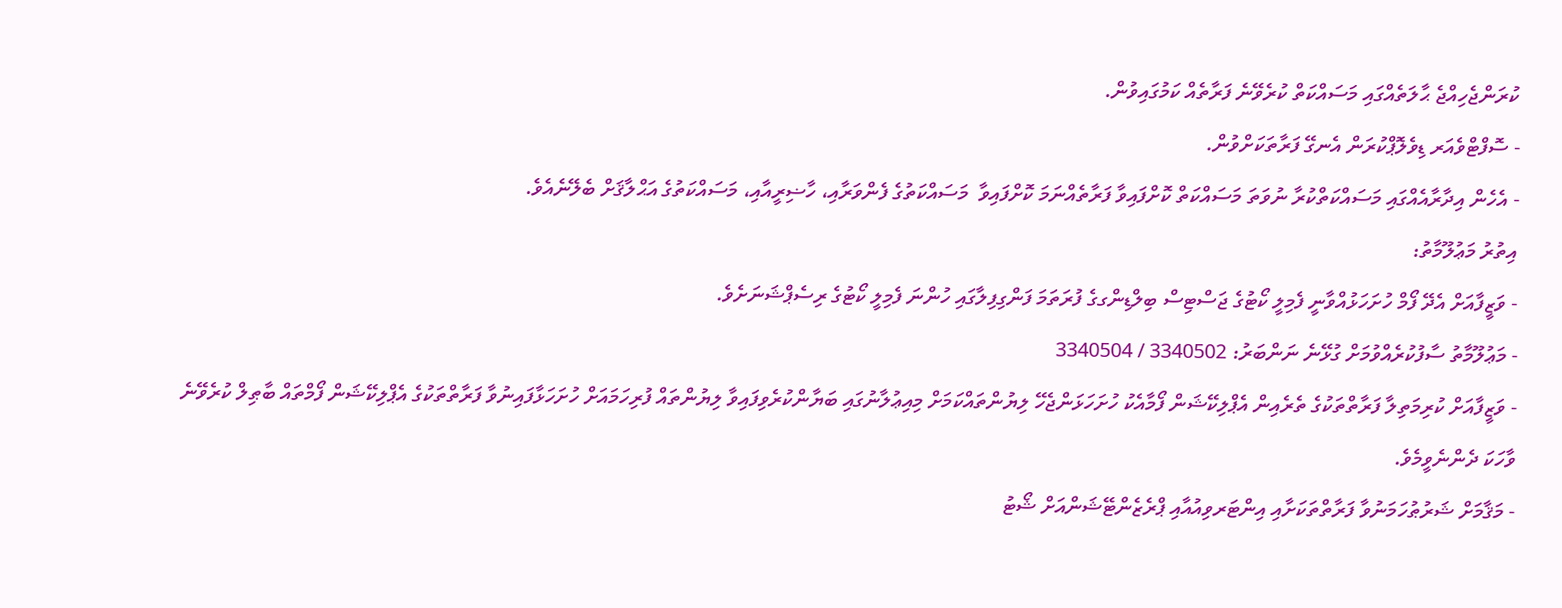ކުރަންޖެހިއްޖެ ޙާލަތެއްގައި މަސައްކަތް ކުރެވޭނެ ފަރާތެއް ކަމުގައިވުން.
- ސޮފްޓްވެއަރ ޑިވެލޮޕްކުރަން އެނގޭ ފަރާތަކަށްވުން.
- އެހެން އިދާރާއެއްގައި މަސައްކަތްކުރާ ނުވަތަ މަސައްކަތް ކޮށްފައިވާ ފަރާތެއްނަމަ ކޮށްފައިވާ  މަސައްކަތުގެ ފެންވަރާއި، ހާޟިރީއާއި، މަސައްކަތުގެ އަޙްލާޤަށް ބެލޭނެއެވެ.
އިތުރު މަޢުލޫމާތު:
- ވަޒީފާއަށް އެދޭ ފޯމް ހުށަހަޅުއްވާނީ ފެމިލީ ކޯޓުގެ ޖަސްޓިސް ބިލްޑިންގގެ ފުރަތަމަ ފަންގިފިލާގައި ހުންނަ ފެމިލީ ކޯޓުގެ ރިސެޕްޝަނަށެވެ.
- މަޢުލޫމާތު ސާފުކުރެއްވުމަށް ގުޅޭނެ ނަންބަރު: 3340502 / 3340504
- ވަޒީފާއަށް ކުރިމަތިލާ ފަރާތްތަކުގެ ތެރެއިން އެޕްލިކޭޝަން ފޯމާއެކު ހުށަހަޅަންޖެހޭ ލިޔުންތައްކަމަށް މިއިޢުލާނުގައި ބަޔާންކުރެވިފައިވާ ލިޔުންތައް ފުރިހަމައަށް ހުށަހަޅާފައިނުވާ ފަރާތްތަކުގެ އެޕްލިކޭޝަން ފޯމްތައް ބާޠިލް ކުރެވޭނެ ވާހަކަ ދެންނެވީމެވެ.
- މަޤާމަށް ޝަރުޠުހަމަނުވާ ފަރާތްތަކަށާއި އިންޓަރވިއުއާއި ޕްރެޒެންޓޭޝަންއަށް ޝޯޓު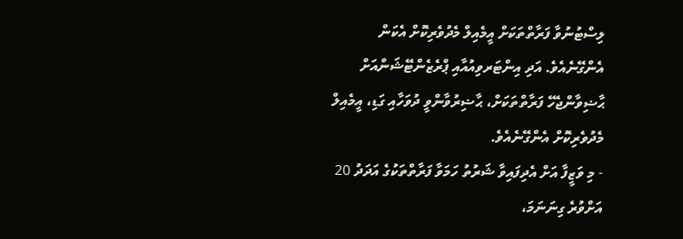ލިސްޓުނުވާ ފަރާތްތަކަށް އީމެއިލް މެދުވެރިކޮށް އެކަން އެންގޭނެއެވެ. އަދި އިންޓަރވިއުއާއި ޕްރެޒެންޓޭޝަންއަށް ޙާޟިވާންޖެހޭ ފަރާތްތަކަށް، ޙާޟިރުވާންވީ ދުވަހާއި ގަޑި، އީމެއިލް މެދުވެރިކޮށް އެންގޭނެއެވެ.
- މި ވަޒީފާ އަށް އެދިފައިވާ ޝަރުތު ހަމަވާ ފަރާތްތަކުގެ އަދަދު 20 އަށްވުރެ ގިނަނަމަ،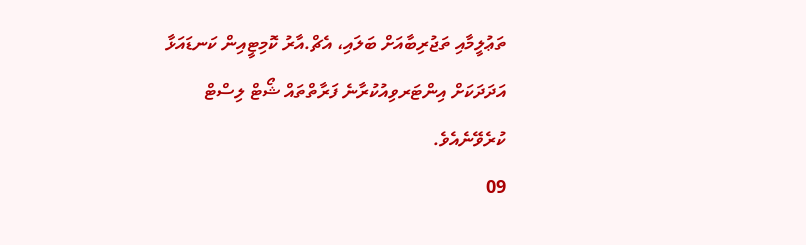ތަޢުލީމާއި ތަޖުރިބާއަށް ބަލައި، އެޗް.އާރު ކޮމިޓީއިން ކަނޑައަޅާ އަދަދަކަށް އިންޓަރވިއުކުރާނެ ފަރާތްތައް ޝޯޓް ލިސްޓް ކުރެވޭނެއެވެ.
09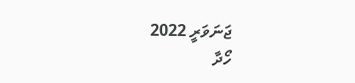ޖަނަވަރީ 2022
ހޯދާ